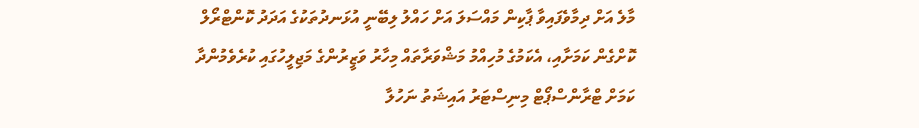މާލެ އަށް ދިމާވެފައިވާ ޕާކިން މައްސަލަ އަށް ހައްލު ލިބޭނީ އުޅަނދުތަކުގެ އަދަދު ކޮންޓްރޯލް ކޮށްގެން ކަމަށާއި، އެކަމުގެ މުހިއްމު މަޝްވަރާތައް މިހާރު ވަޒީރުންގެ މަޖިލީހުގައި ކުރެވެމުންދާ ކަމަށް ޓްރާންސްޕޯޓް މިނިސްޓަރު އައިޝަތު ނަހުލާ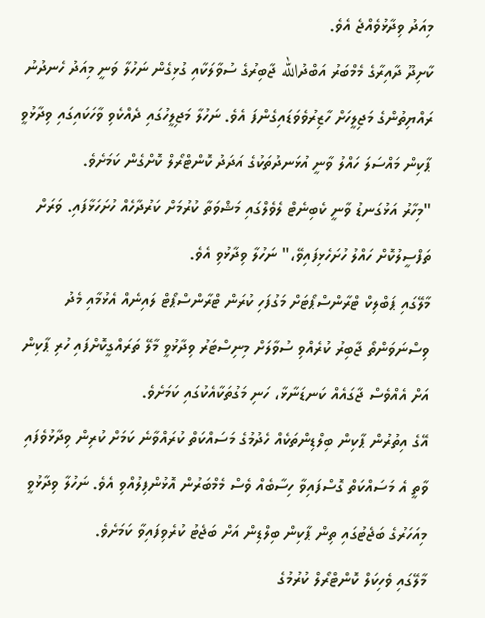މިއަދު ވިދާޅުވެއްޖެ އެވެ.
ކާށިދޫ ދާއިރާގެ މެމްބަރު އަބްދުالله ޖާބިރުގެ ސުވާލަކާއި ގުޅިގެން ނަހުލާ ވަނީ މިއަދު ހެނދުނު ރައްޔިތުންގެ މަޖިލީހަށް ހާޒިރުވެވަޑައިގެންފަ އެވެ. ނަހުލާ މަޖިލީހުގައި ދެއްކެވި ވާހަކައިގައި ވިދާޅުވީ ޕާކިން މައްސަލަ ހައްލު ވާނީ އުޅަނދުތަކުގެ އަދަދު ކޮންޓްރޯލް ކޮށްގެން ކަމަށެވެ.
"މިހާރު އަޅުގަނޑު ވާނީ ކެބިނެޓް ލެވެލްގައި މަޝްވަތާ ކުރުމަށް ކަރުދާހެއް ހުށަހަޅާފައި. ވަރަށް ތަފްސީލުކޮށް ހައްލު ހުށަހެޅިފައިވޭ،" ނަހުލާ ވިދާޅުވި އެވެ.
މާލޭގައި ޕަބްލިކް ޓްރާންސްޕޯޓަށް މަގުފަހި ކުރަން ޓްރާންސްޕޯޓް ލައިނެއް އެޅުމާއި މެދު ވިސްނަވަންތޯ ޖާބިރު ކުރެއްވި ސުވާލަށް މިނިސްޓަރު ވިދާޅުވީ މާލޭ ތަރައްގީކޮށްފައި ހުރި ޕާކިން އަށް އެއްވެސް ޖާގައެއް ކަނޑަނާޅާ، ހަނި މަގުތަކާއެކުގައި ކަމަށެވެ.
އޭގެ އިތުރުން ޕާކިން ބިލްޑިންތަކެއް ހެދުމުގެ މަސައްކަތް ކުރައްވާނެ ކަމަށް ކުރިން ވިދާޅުވެފައި ވާތީ އެ މަސައްކަތް ގޮސްފައިވާ ހިސާބެއް ވެސް މެމްބަރުން އޮޅުންފިލުއްވި އެވެ. ނަހުލާ ވިދާޅުވީ މިއަހަރުގެ ބަޖެޓުގައި ތިން ޕާކިން ބިލްޑިން އަށް ބަޖެޓު ކުރެވިފައިވާ ކަމަށެވެ.
މާލޭގައި ވެހިކަލް ކޮންޓްރޯލް ކުރުމުގެ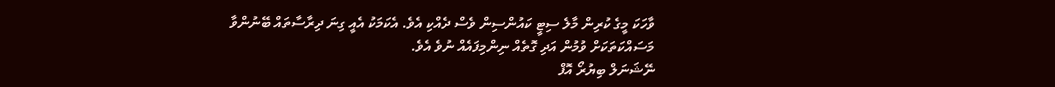ވާހަކަ މީގެ ކުރިން މާލެ ސިޓީ ކައުންސިން ވެސް ދެއްކި އެވެ. އެކަމަކު އެއީ ގިނަ ދިރާސާތައް ބޭނުންވާ މަސައްކަތަކަށް ވުމުން އަދި ގޮތެއް ނިންމިފައެއް ނުވެ އެވެ.
ނޭޝަނަލް ބިޔުރޯ އޮފް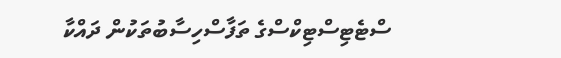ސްޓެޓިސްޓިކްސްގެ ތަފާސްހިސާބުތަކުން ދައްކާ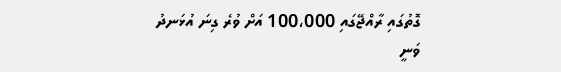ގޮތުގައި ރާއްޖޭގައި 100،000 އަށް ވުރެ ގިނަ އުޅަނދު ވަނީ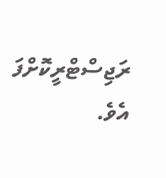ރަޖިސްޓްރީކޮށްފަ އެވެ.